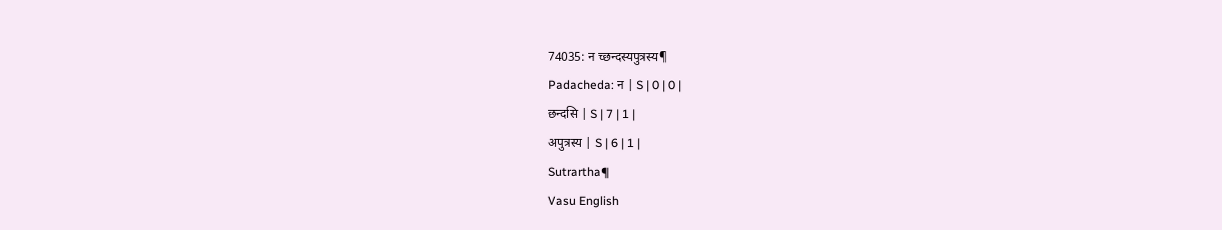74035: न च्छन्दस्यपुत्रस्य¶
Padacheda: न | S | 0 | 0 |
छन्दसि | S | 7 | 1 |
अपुत्रस्य | S | 6 | 1 |
Sutrartha¶
Vasu English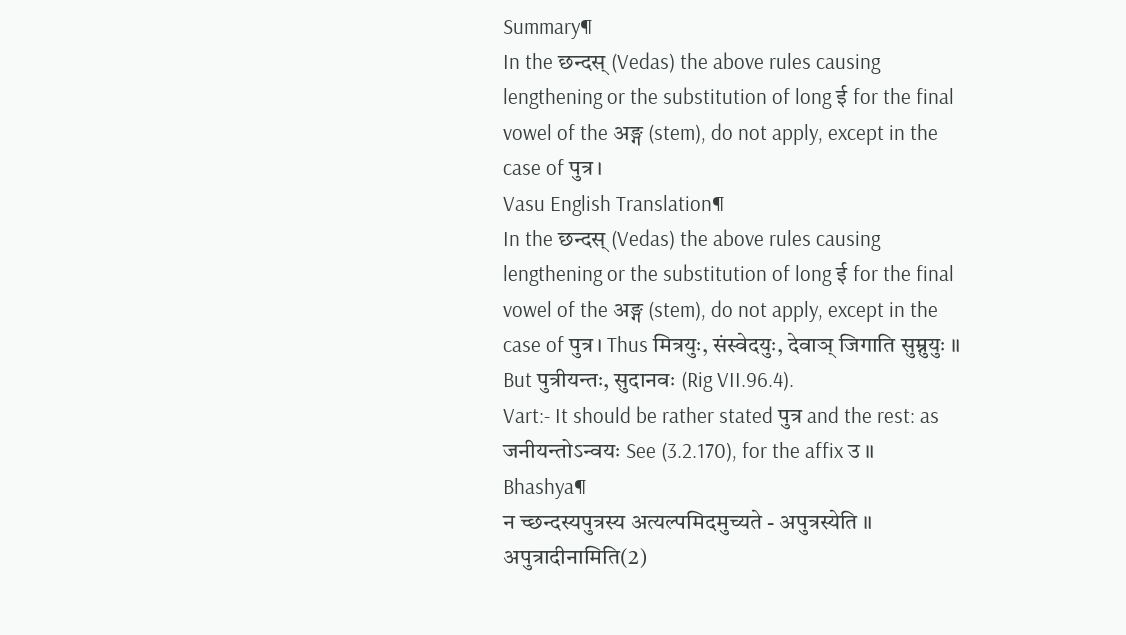Summary¶
In the छन्दस् (Vedas) the above rules causing lengthening or the substitution of long ई for the final vowel of the अङ्ग (stem), do not apply, except in the case of पुत्र।
Vasu English Translation¶
In the छन्दस् (Vedas) the above rules causing lengthening or the substitution of long ई for the final vowel of the अङ्ग (stem), do not apply, except in the case of पुत्र। Thus मित्रयुः, संस्वेदयुः, देवाञ् जिगाति सुम्नुयुः ॥ But पुत्रीयन्तः, सुदानवः (Rig VII.96.4).
Vart:- It should be rather stated पुत्र and the rest: as जनीयन्तोऽन्वयः See (3.2.170), for the affix उ ॥
Bhashya¶
न च्छन्दस्यपुत्रस्य अत्यल्पमिदमुच्यते - अपुत्रस्येति ॥ अपुत्रादीनामिति(2)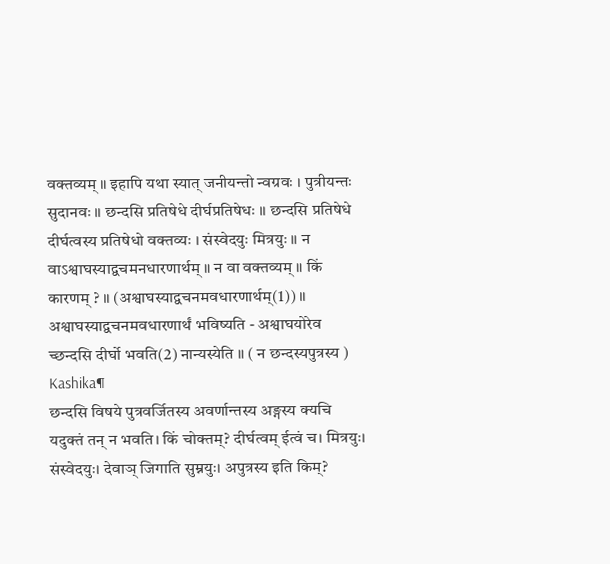वक्तव्यम् ॥ इहापि यथा स्यात् जनीयन्तो न्वग्रवः । पुत्रीयन्तः सुदानवः ॥ छन्दसि प्रतिषेधे दीर्घप्रतिषेधः ॥ छन्दसि प्रतिषेधे दीर्घत्वस्य प्रतिषेधो वक्तव्यः । संस्वेदयुः मित्रयुः ॥ न वाऽश्वाघस्याद्वचमनधारणार्थम् ॥ न वा वक्तव्यम् ॥ किं कारणम् ? ॥ (अश्वाघस्याद्वचनमवधारणार्थम्(1)) ॥ अश्वाघस्याद्वचनमवधारणार्थं भविष्यति - अश्वाघयोरेव च्छन्दसि दीर्घो भवति(2) नान्यस्येति ॥ ( न छन्दस्यपुत्रस्य )
Kashika¶
छन्दसि विषये पुत्रवर्जितस्य अवर्णान्तस्य अङ्गस्य क्यचि यदुक्तं तन् न भवति। किं चोक्तम्? दीर्घत्वम् ईत्वं च। मित्रयुः। संस्वेदयुः। देवाञ् जिगाति सुम्नयुः। अपुत्रस्य इति किम्?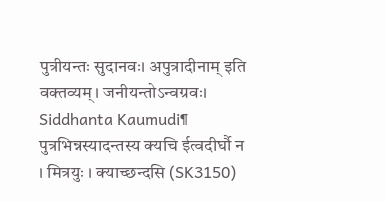पुत्रीयन्तः सुदानवः। अपुत्रादीनाम् इति वक्तव्यम्। जनीयन्तोऽन्वग्रवः।
Siddhanta Kaumudi¶
पुत्रभिन्नस्यादन्तस्य क्यचि ईत्वदीर्घौ न । मित्रयुः । क्याच्छन्दसि (SK3150)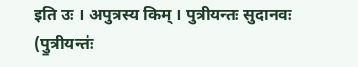इति उः । अपुत्रस्य किम् । पुत्रीयन्तः सुदानवः (पु॒त्रीयन्तः॑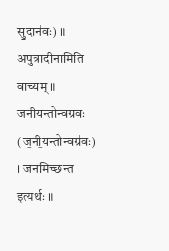सु॒दान॑वः) ॥ अपुत्रादीनामिति वाच्यम् ॥ जनीयन्तोन्वग्रवः (ज॒नी॒यन्तोन्वग्र॑वः) । जनमिच्छन्त इत्यर्थः ॥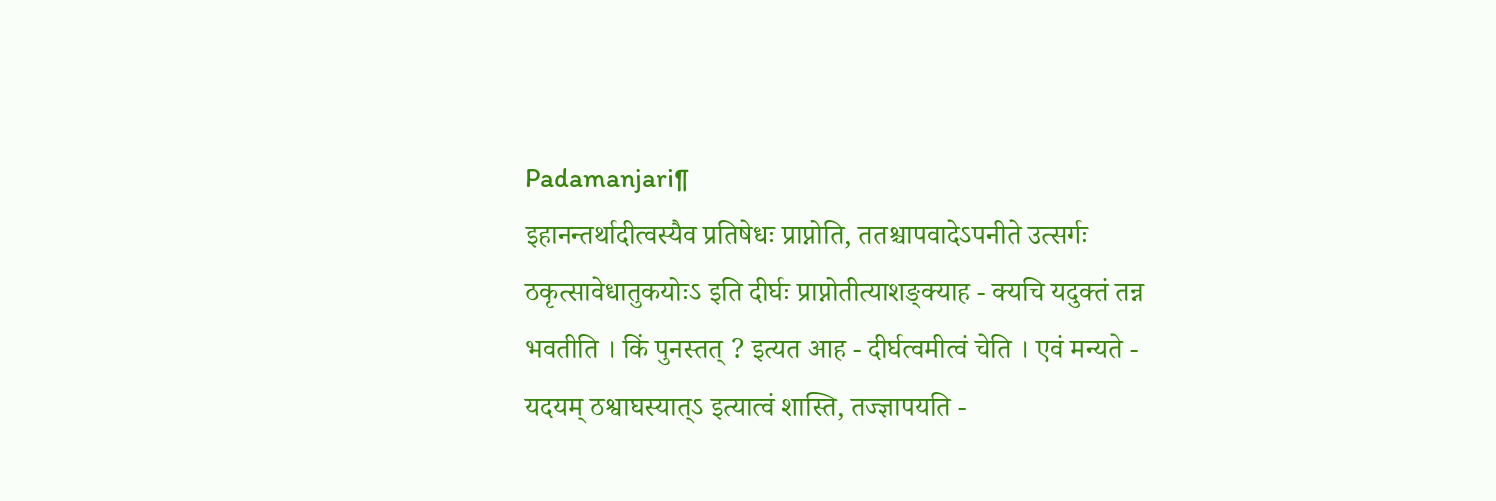Padamanjari¶
इहानन्तर्थादीत्वस्यैव प्रतिषेधः प्राप्नोति, ततश्चापवादेऽपनीते उत्सर्गः ठकृत्सावेधातुकयोःऽ इति दीर्घः प्राप्नोतीत्याशङ्क्याह - क्यचि यदुक्तं तन्न भवतीति । किं पुनस्तत् ? इत्यत आह - दीर्घत्वमीत्वं चेति । एवं मन्यते - यदयम् ठश्वाघस्यात्ऽ इत्यात्वं शास्ति, तज्ज्ञापयति -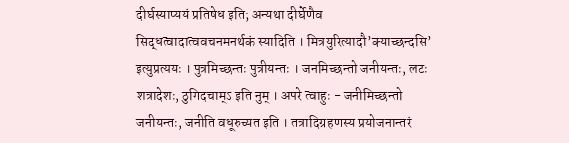दीर्घस्याप्ययं प्रतिषेध इति; अन्यथा दीर्घेणैव सिद्धत्वादात्ववचनमनर्थकं स्यादिति । मित्रयुरित्यादौ’क्याच्छन्दसि’ इत्युप्रत्ययः । पुत्रमिच्छन्तः पुत्रीयन्तः । जनमिच्छन्तो जनीयन्तः, लटः शत्रादेशः, ठुगिदचाम्ऽ इति नुम् । अपरे त्वाहुः - जनीमिच्छन्तो जनीयन्तः, जनीति वधूरुच्यत इति । तत्रादिग्रहणस्य प्रयोजनान्तरं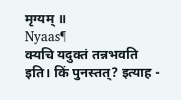मृग्यम् ॥
Nyaas¶
क्यचि यदुक्तं तन्नभवति इति। किं पुनस्तत्? इत्याह -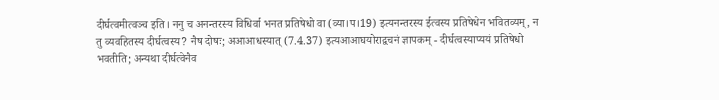दीर्घत्वमीत्वञ्च इति। ननु च अनन्तरस्य विधिर्वा भनत प्रतिषेधो वा (व्या।प।19) इत्यनन्तरस्य ईत्वस्य प्रतिषेधेन भवितव्यम्, न तु व्यवहितस्य दीर्घत्वस्य? नैष दोषः; अआआधस्यात् (7.4.37) इत्यआआघयोराद्वचनं ज्ञापकम् - दीर्घत्वस्याप्ययं प्रतिषेधो भवतीति; अन्यथा दीर्घत्वेनैव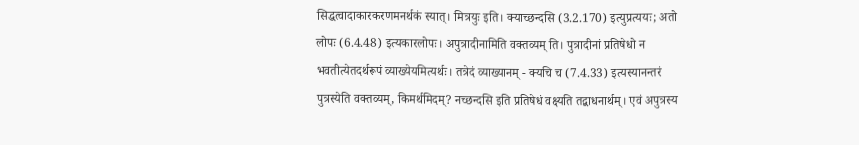सिद्धत्वादाकारकरणमनर्थकं स्यात्। मित्रयुः इति। क्याच्छन्दसि (3.2.170) इत्युप्रत्ययः; अतो लोपः (6.4.48) इत्यकारलोपः। अपुत्रादीनामिति वक्तव्यम् ति। पुत्रादीनां प्रतिषेधो न भवतीत्येतदर्थरूपं व्याख्येयमित्यर्थः। तत्रेदं व्याख्यानम् - क्यचि च (7.4.33) इत्यस्यानन्तरं पुत्रस्येति वक्तव्यम्, किमर्थमिदम्? नच्छन्दसि इति प्रतिषेधं वक्ष्यति तद्बाधनार्थम्। एवं अपुत्रस्य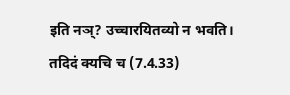इति नञ्? उच्चारयितव्यो न भवति। तदिदं क्यचि च (7.4.33)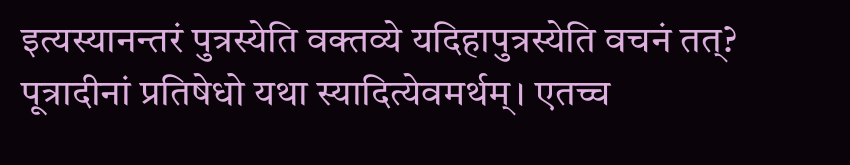इत्यस्यानन्तरं पुत्रस्येति वक्तव्ये यदिहापुत्रस्येति वचनं तत्? पूत्रादीनां प्रतिषेधो यथा स्यादित्येवमर्थम्। एतच्च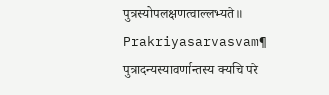पुत्रस्योपलक्षणत्वाल्लभ्यते॥
Prakriyasarvasvam¶
पुत्रादन्यस्यावर्णान्तस्य क्यचि परे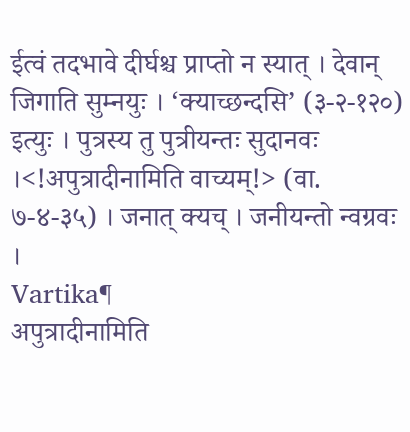ईत्वं तदभावे दीर्घश्च प्राप्तो न स्यात् । देवान् जिगाति सुम्नयुः । ‘क्याच्छन्दसि’ (३-२-१२०) इत्युः । पुत्रस्य तु पुत्रीयन्तः सुदानवः ।<!अपुत्रादीनामिति वाच्यम्!> (वा. ७-४-३५) । जनात् क्यच् । जनीयन्तो न्वग्रवः ।
Vartika¶
अपुत्रादीनामिति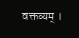वक्तव्यम् ।